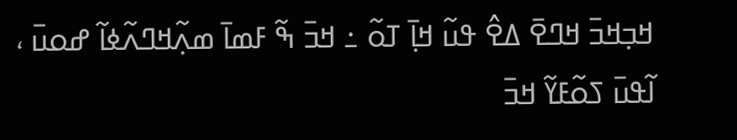ߞߏ߲ߞߏ߫ ߞߣߐ߫ ߡߐ߮ ߟߎ߬ ߞߊ߲߫ ߠߋ߬ ߸ ߞߏ߫ ߒ߬ ߓߘߊ߫ ߘߍ߲߬ߞߣߍ߬ߦߊ߬ ߝߋߎ߫ ، ߊ߬ߟߎ߫ ߖߋ߬ߓߌ߬ ߞߏ߫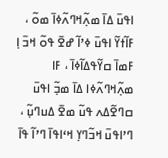ߊߟߎ߫ ߡߊ߫ ߘߍ߲߬ߞߣߍ߬ߦߊ߫ ߘߋ߬ ، ߓߊ߬ߙߌ߬ ߊߟߎ߫ ߦߴߊ߬ ߝߐ߫ ߟߋ߬ ߞߏ߫ ߊ߲ ߓߘߊ߫ ߛߌ߬ߟߡߊ߬ߦߊ߫ ، ߓߊ ߘߍ߲߬ߞߣߍ߬ߦߊ ߡߊ߫ ߘߏ߲߬ ߊߟߎ߫ ߛߣߐ߬ߡߍ ߟߎ߬ ߘߐ߫ ߡߎߣߎ߲߬ ، ߣߴߊߟߎ߫ ߞߏ߬ߣߌ߲ ߞߵߊߟߊ߫ ߣߴߊ߬ ߟߊ߫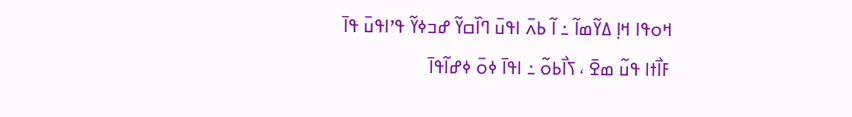ߞߋߟߊ ߞߊ߲ ߡߌ߬ߘߊ߬ ߸ ߊ߬ ߕߍ߫ ߊߟߎ߫ ߣߊ߰ߛߌ߬ ߝߏߦߌ߬ ߟߴߊߟߎ߫ ߟߊ߫ ߓߊ߯ߙߊ ߟߎ߬ ߘߐ߫ ، ߖߊ߯ߕߋ߬ ߸ ߊߟߊ߫ ߦߋ߫ ߦߝߊ߬ߟߊ߫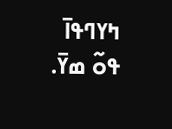ߤߌߣߟߊ߫ ߟߋ߬ ߘߌ߫.